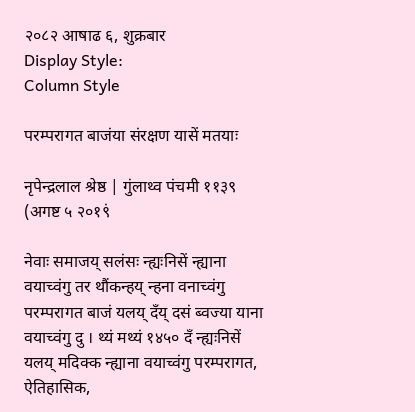२०८२ आषाढ ६, शुक्रबार
Display Style:
Column Style

परम्परागत बाजंया संरक्षण यासें मतयाः

नृपेन्द्रलाल श्रेष्ठ | गुंलाथ्व पंचमी ११३९ (अगष्ट ५ २०१९ं

नेवाः समाजय् सलंसः न्ह्यःनिसें न्ह्याना वयाच्वंगु तर थौंकन्हय् न्हना वनाच्वंगु परम्परागत बाजं यलय् दँय् दसं ब्वज्या याना वयाच्वंगु दु । थ्यं मथ्यं १४५० दँ न्ह्यःनिसें यलय् मदिक्क न्ह्याना वयाच्वंगु परम्परागत, ऐतिहासिक,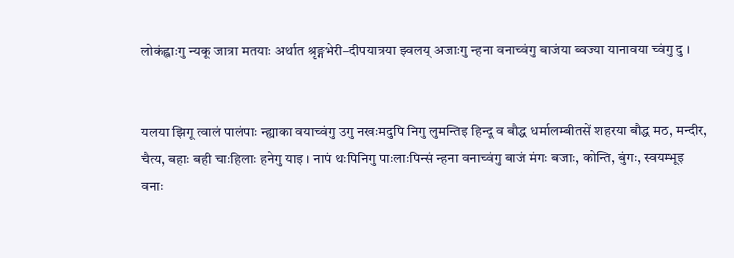लोकंह्वाःगु न्यकू जात्रा मतयाः अर्थात श्रृङ्गभेरी–दीपयात्रया झ्वलय् अजाःगु न्हना वनाच्वंगु बाजंया ब्वज्या यानावया च्वंगु दु ।


यलया झिगू त्वालं पालंपाः न्ह्याका वयाच्वंगु उगु नखःमदुपि निगु लुमन्तिइ हिन्दू व बौद्ध धर्मालम्बीतसें शहरया बौद्ध मठ, मन्दीर, चैत्य, बहाः बही चाःहिलाः हनेगु याइ । नापं थःपिनिगु पाःलाःपिन्सं न्हना वनाच्वंगु बाजं मंगः बजाः, कोन्ति, बुंगः, स्वयम्भूइ वनाः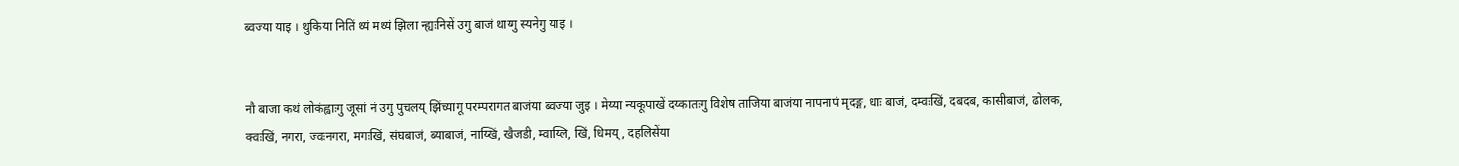ब्वज्या याइ । थुकिया नितिं थ्यं मथ्यं झिला न्ह्यःनिसें उगु बाजं थाय्गु स्यनेगु याइ ।


नौ बाजा कथं लोकंह्वाःगु जूसां नं उगु पुचलय् झिंच्यागू परम्परागत बाजंया ब्वज्या जुइ । मेय्या न्यकूपाखें दय्कातःगु विशेष ताजिया बाजंया नापनापं मृदङ्ग, धाः बाजं, दम्वःखिं, दबदब, कासीबाजं, ढोलक, क्वःखिं, नगरा, ज्वःनगरा, मगःखिं, संघबाजं, ब्याबाजं, नाय्खिं, खैजडी, म्वाय्लि, खिं, धिमय्, दहलिसेंया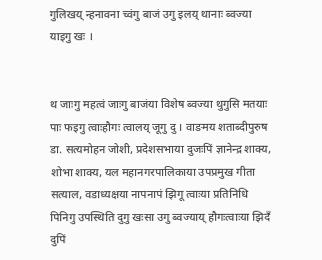गुलिखय् न्हनावना च्वंगु बाजं उगु इलय् थानाः ब्वज्या याइगु खः ।


थ जाःगु महत्वं जाःगु बाजंया विशेष ब्वज्या थुगुसि मतयाः पाः फइगु त्वाःहौगः त्वालय् जूगु दु । वाङमय शताब्दीपुरुष डा. सत्यमोहन जोशी, प्रदेशसभाया दुजःपिं ज्ञानेन्द्र शाक्य, शोभा शाक्य, यल महानगरपालिकाया उपप्रमुख गीता सत्याल, वडाध्यक्षया नापनापं झिगू त्वाःया प्रतिनिधि पिनिगु उपस्थिति दुगु खःसा उगु ब्वज्याय् हौगःत्वाःया झिदँ दुपिं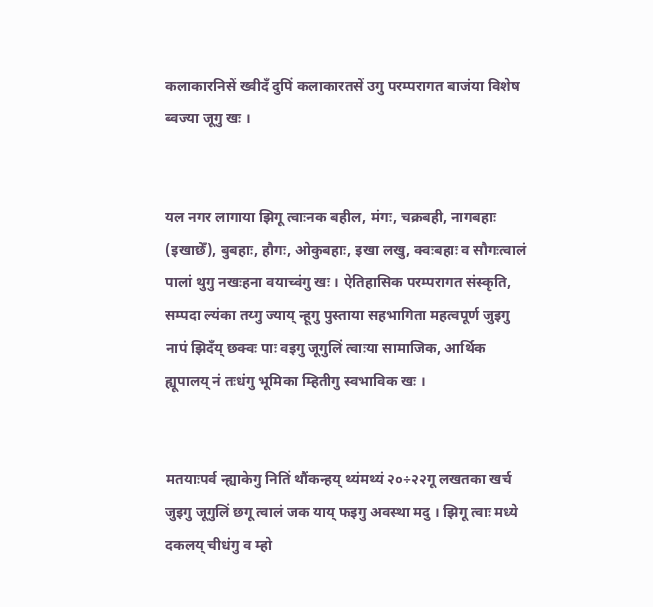कलाकारनिसें ख्वीदँ दुपिं कलाकारतसें उगु परम्परागत बाजंया विशेष ब्वज्या जूगु खः ।


यल नगर लागाया झिगू त्वाःनक बहील, मंगः, चक्रबही, नागबहाः (इखाछेँ), बुबहाः, हौगः, ओकुबहाः, इखा लखु, क्वःबहाः व सौगःत्वालं पालां थुगु नखःहना वयाच्वंगु खः । ऐतिहासिक परम्परागत संस्कृति, सम्पदा ल्यंका तय्गु ज्याय् न्हूगु पुस्ताया सहभागिता महत्वपूर्ण जुइगु नापं झिदँय् छक्वः पाः वइगु जूगुलिं त्वाःया सामाजिक, आर्थिक ह्यूपालय् नं तःधंगु भूमिका म्हितीगु स्वभाविक खः ।


मतयाःपर्व न्ह्याकेगु नितिं थौंकन्हय् थ्यंमथ्यं २०÷२२गू लखतका खर्च जुइगु जूगुलिं छगू त्वालं जक याय् फइगु अवस्था मदु । झिगू त्वाः मध्ये दकलय् चीधंगु व म्हो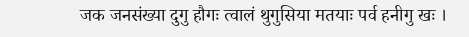जक जनसंख्या दुगु हौगः त्वालं थुगुसिया मतयाः पर्व हनीगु खः ।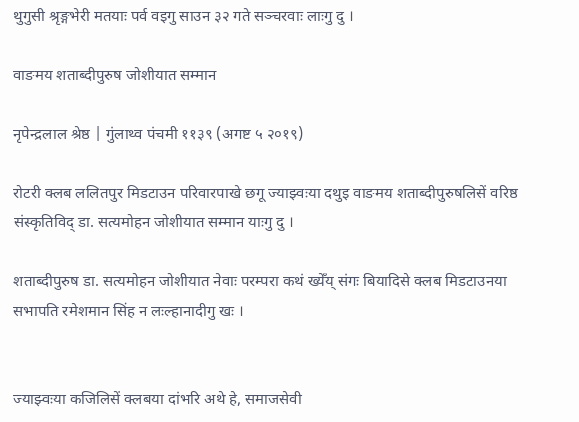थुगुसी श्रृङ्गभेरी मतयाः पर्व वइगु साउन ३२ गते सञ्चरवाः लाःगु दु ।

वाङमय शताब्दीपुरुष जोशीयात सम्मान

नृपेन्द्रलाल श्रेष्ठ | गुंलाथ्व पंचमी ११३९ (अगष्ट ५ २०१९)

रोटरी क्लब ललितपुर मिडटाउन परिवारपाखे छगू ज्याझ्वःया दथुइ वाङमय शताब्दीपुरुषलिसें वरिष्ठ संस्कृतिविद् डा. सत्यमोहन जोशीयात सम्मान याःगु दु ।

शताब्दीपुरुष डा. सत्यमोहन जोशीयात नेवाः परम्परा कथं ख्येँय् संगः बियादिसे क्लब मिडटाउनया सभापति रमेशमान सिंह न लःल्हानादीगु खः ।


ज्याझ्वःया कजिलिसें क्लबया दांभरि अथे हे, समाजसेवी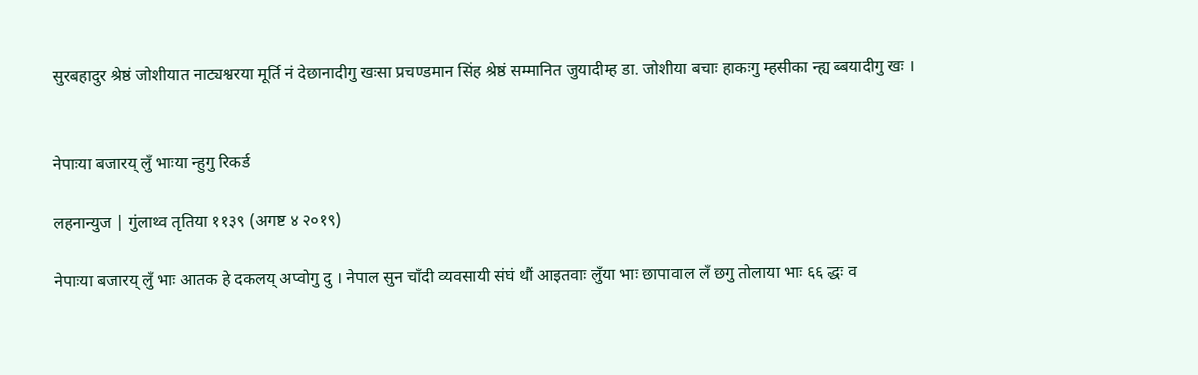सुरबहादुर श्रेष्ठं जोशीयात नाट्यश्वरया मूर्ति नं देछानादीगु खःसा प्रचण्डमान सिंह श्रेष्ठं सम्मानित जुयादीम्ह डा. जोशीया बचाः हाकःगु म्हसीका न्ह्य ब्बयादीगु खः ।


नेपाःया बजारय् लुँ भाःया न्हुगु रिकर्ड

लहनान्युज | गुंलाथ्व तृतिया ११३९ (अगष्ट ४ २०१९)

नेपाःया बजारय् लुँ भाः आतक हे दकलय् अप्वोगु दु । नेपाल सुन चाँदी व्यवसायी संघं थौं आइतवाः लुँया भाः छापावाल लँ छगु तोलाया भाः ६६ द्धः व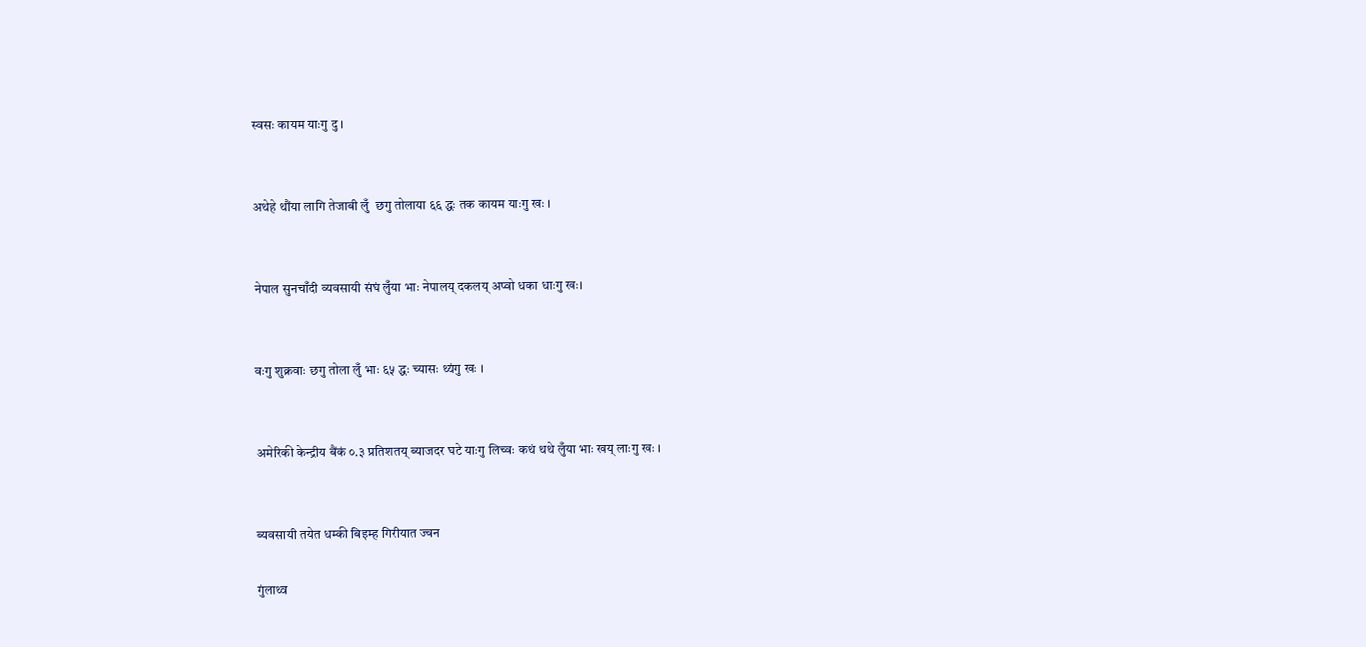स्वसः कायम याःगु दु ।


अथेहे थौंया लागि तेजाबी लुँ  छगु तोलाया ६६ द्धः तक कायम याःगु खः ।


नेपाल सुनचाँदी व्यवसायी संघं लुँया भाः नेपालय् दकलय् अप्वो धका धाःगु खः।


वःगु शुक्रवाः छगु तोला लुँ भाः ६५ द्धः च्यासः थ्यंगु खः ।


अमेरिकी केन्द्रीय बैंकं ०.३ प्रतिशतय् ब्याजदर घटे याःगु लिच्वः कथं थथे लुँया भाः खय् लाःगु खः ।


ब्यवसायी तयेत धम्की बिइम्ह गिरीयात ज्वन

गुंलाथ्व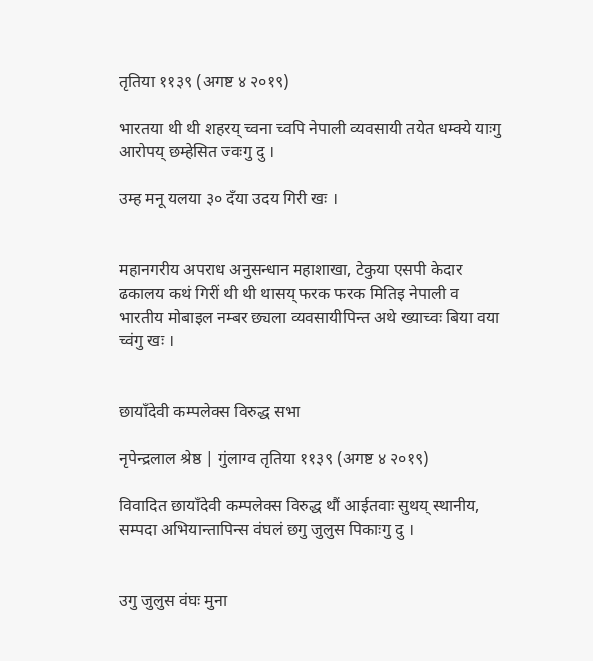तृतिया ११३९ (अगष्ट ४ २०१९)

भारतया थी थी शहरय् च्वना च्वपि नेपाली व्यवसायी तयेत धम्क्ये याःगु आरोपय् छम्हेसित ज्वःगु दु ।

उम्ह मनू यलया ३० दँया उदय गिरी खः ।


महानगरीय अपराध अनुसन्धान महाशाखा, टेकुया एसपी केदार ढकालय कथं गिरीं थी थी थासय् फरक फरक मितिइ नेपाली व भारतीय मोबाइल नम्बर छ्यला व्यवसायीपिन्त अथे ख्याच्वः बिया वया च्वंगु खः ।


छायाँदेवी कम्पलेक्स विरुद्ध सभा

नृपेन्द्रलाल श्रेष्ठ | गुंलाग्व तृतिया ११३९ (अगष्ट ४ २०१९)

विवादित छायाँदेवी कम्पलेक्स विरुद्ध थौं आईतवाः सुथय् स्थानीय, सम्पदा अभियान्तापिन्स वंघलं छगु जुलुस पिकाःगु दु ।


उगु जुलुस वंघः मुना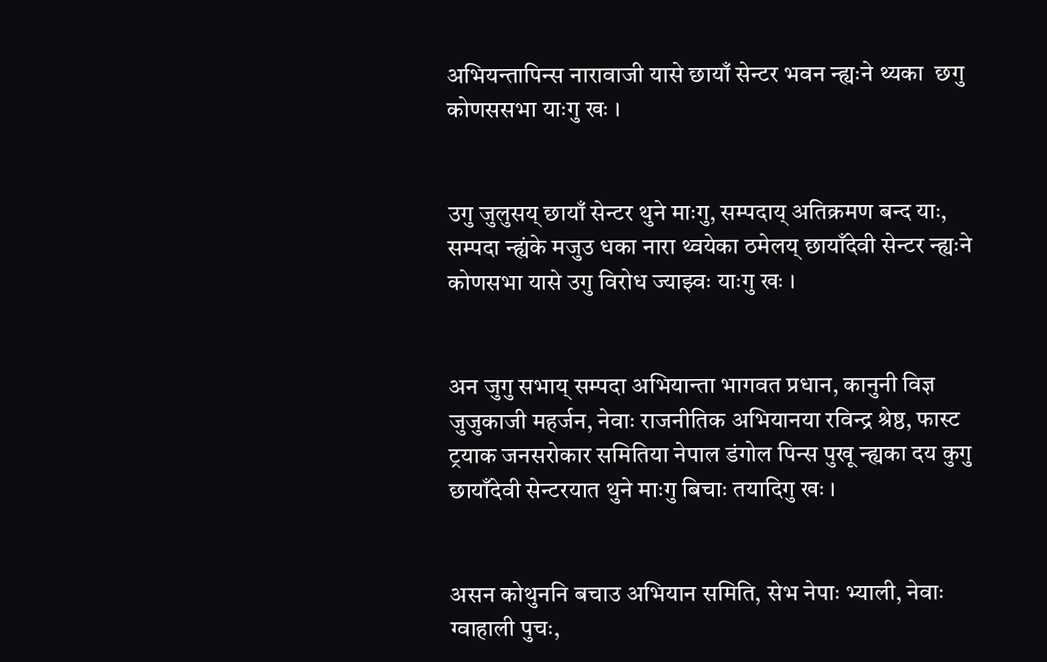अभियन्तापिन्स नारावाजी यासे छायाँ सेन्टर भवन न्ह्यःने थ्यका  छगु कोणससभा याःगु खः ।


उगु जुलुसय् छायाँ सेन्टर थुने माःगु, सम्पदाय् अतिक्रमण बन्द याः, सम्पदा न्ह्यंके मजुउ धका नारा थ्वयेका ठमेलय् छायाँदेवी सेन्टर न्ह्यःने कोणसभा यासे उगु विरोध ज्याझ्वः याःगु खः ।


अन जुगु सभाय् सम्पदा अभियान्ता भागवत प्रधान, कानुनी विज्ञ जुजुकाजी महर्जन, नेवाः राजनीतिक अभियानया रविन्द्र श्रेष्ठ, फास्ट ट्रयाक जनसरोकार समितिया नेपाल डंगोल पिन्स पुखू न्ह्यका दय कुगु  छायाँदेवी सेन्टरयात थुने माःगु बिचाः तयादिगु खः ।


असन कोथुननि बचाउ अभियान समिति, सेभ नेपाः भ्याली, नेवाः ग्वाहाली पुचः,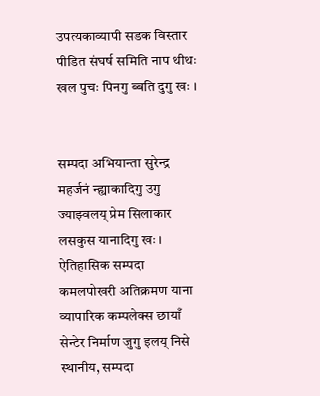उपत्यकाव्यापी सडक विस्तार पीडित संघर्ष समिति नाप थीथः खल पुचः पिनगु ब्बति दुगु खः ।


सम्पदा अभियान्ता सुरेन्द्र महर्जनं न्ह्याकादिगु उगु ज्याझ्वलय् प्रेम सिलाकार लसकुस यानादिगु खः । ऐतिहासिक सम्पदा कमलपोखरी अतिक्रमण याना व्यापारिक कम्पलेक्स छायाँ सेन्टेर निर्माण जुगु इलय् निसे स्थानीय, सम्पदा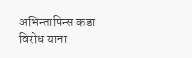अभिन्तापिन्स कडा विरोध याना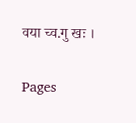वया च्व.गु खः ।


Pages